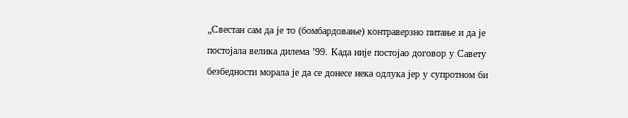„Свестан сам да је то (бомбардовање) контраверзно питање и да је постојала велика дилема ’99. Када није постојао договор у Савету безбедности морала је да се донесе нека одлука јер у супротном би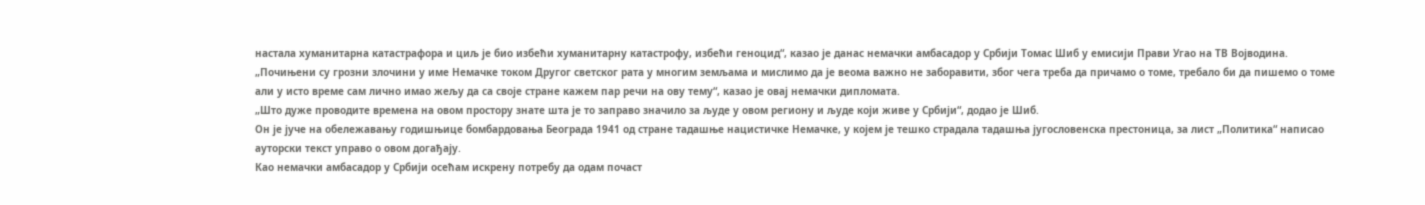настала хуманитарна катастрафора и циљ је био избећи хуманитарну катастрофу, избећи геноцид“, казао је данас немачки амбасадор у Србији Томас Шиб у емисији Прави Угао на ТВ Војводина.
„Почињени су грозни злочини у име Немачке током Другог светског рата у многим земљама и мислимо да је веома важно не заборавити, због чега треба да причамо о томе, требало би да пишемо о томе али у исто време сам лично имао жељу да са своје стране кажем пар речи на ову тему“, казао је овај немачки дипломата.
„Што дуже проводите времена на овом простору знате шта је то заправо значило за људе у овом региону и људе који живе у Србији“, додао је Шиб.
Он је јуче на обележавању годишњице бомбардовања Београда 1941 од стране тадашње нацистичке Немачке, у којем је тешко страдала тадашња југословенска престоница, за лист „Политика“ написао ауторски текст управо о овом догађају.
Као немачки амбасадор у Србији осећам искрену потребу да одам почаст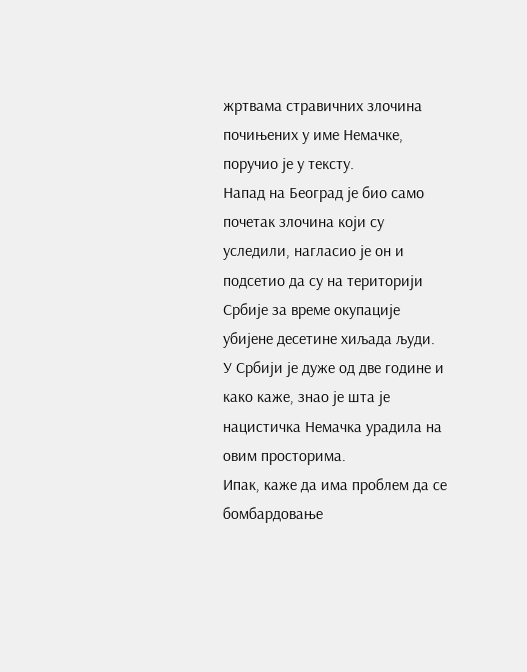жртвама стравичних злочина почињених у име Немачке, поручио је у тексту.
Напад на Београд је био само почетак злочина који су уследили, нагласио је он и подсетио да су на територији Србије за време окупације убијене десетине хиљада људи.
У Србији је дуже од две године и како каже, знао је шта је нацистичка Немачка урадила на овим просторима.
Ипак, каже да има проблем да се бомбардовање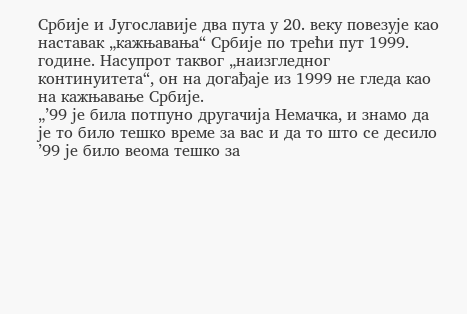Србије и Југославије два пута у 20. веку повезује као наставак „кажњавања“ Србије по трећи пут 1999. године. Насупрот таквог „наизгледног континуитета“, он на догађаје из 1999 не гледа као на кажњавање Србије.
„’99 је била потпуно другачија Немачка, и знамо да је то било тешко време за вас и да то што се десило ’99 је било веома тешко за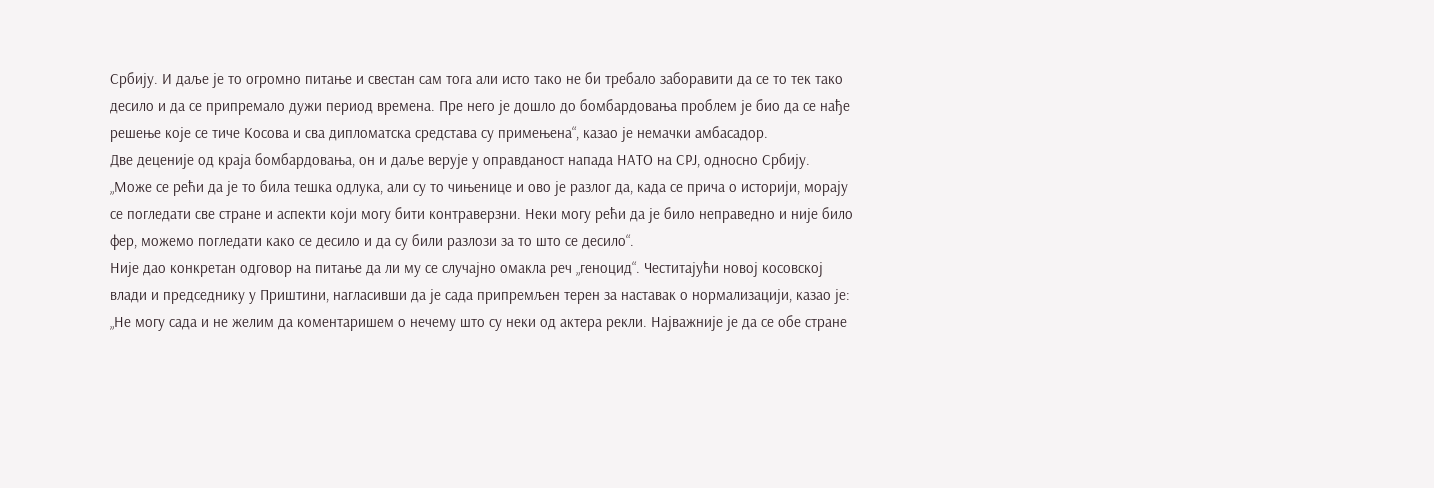Србију. И даље је то огромно питање и свестан сам тога али исто тако не би требало заборавити да се то тек тако десило и да се припремало дужи период времена. Пре него је дошло до бомбардовања проблем је био да се нађе решење које се тиче Косова и сва дипломатска средстава су примењена“, казао је немачки амбасадор.
Две деценије од краја бомбардовања, он и даље верује у оправданост напада НАТО на СРЈ, односно Србију.
„Може се рећи да је то била тешка одлука, али су то чињенице и ово је разлог да, када се прича о историји, морају се погледати све стране и аспекти који могу бити контраверзни. Неки могу рећи да је било неправедно и није било фер, можемо погледати како се десило и да су били разлози за то што се десило“.
Није дао конкретан одговор на питање да ли му се случајно омакла реч „геноцид“. Честитајући новој косовској влади и председнику у Приштини, нагласивши да је сада припремљен терен за наставак о нормализацији, казао је:
„Не могу сада и не желим да коментаришем о нечему што су неки од актера рекли. Најважније је да се обе стране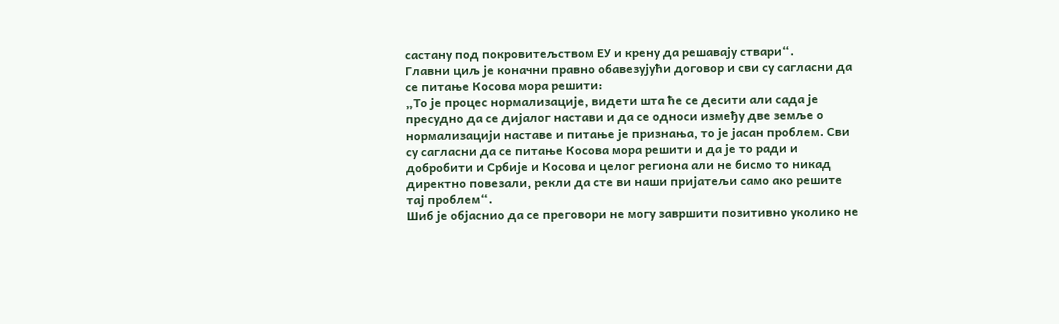састану под покровитељством ЕУ и крену да решавају ствари“.
Главни циљ је коначни правно обавезујући договор и сви су сагласни да се питање Косова мора решити:
„То је процес нормализације, видети шта ће се десити али сада је пресудно да се дијалог настави и да се односи између две земље о нормализацији наставе и питање је признања, то је јасан проблем. Сви су сагласни да се питање Косова мора решити и да је то ради и добробити и Србије и Косова и целог региона али не бисмо то никад директно повезали, рекли да сте ви наши пријатељи само ако решите тај проблем“.
Шиб је објаснио да се преговори не могу завршити позитивно уколико не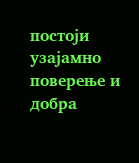постоји узајамно поверење и добра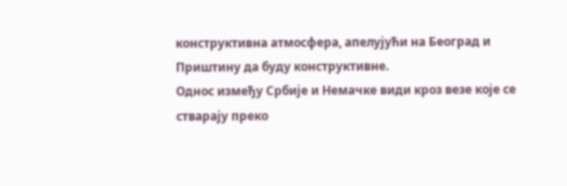конструктивна атмосфера, апелујући на Београд и Приштину да буду конструктивне.
Однос између Србије и Немачке види кроз везе које се стварају преко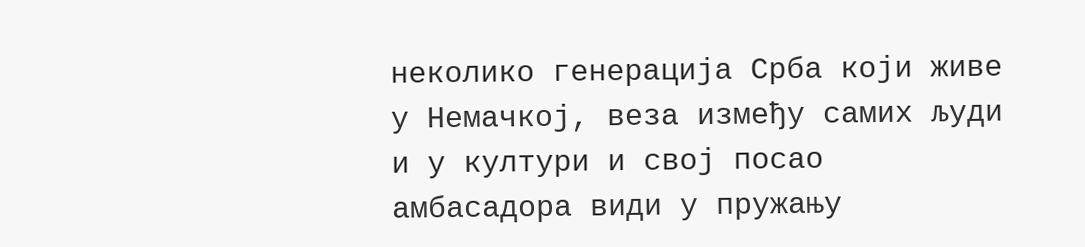неколико генерација Срба који живе у Немачкој, веза између самих људи и у култури и свој посао амбасадора види у пружању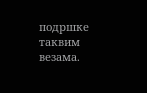подршке таквим везама.